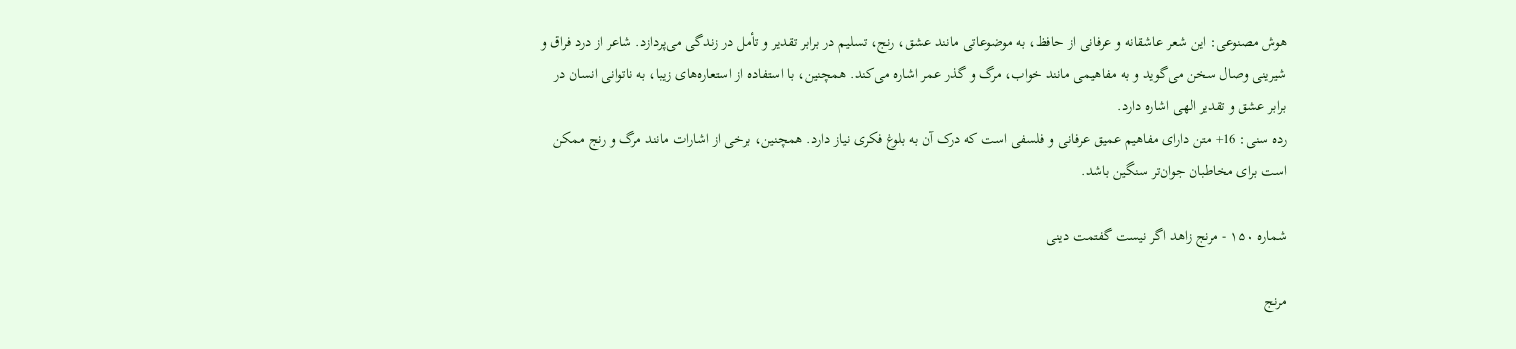هوش مصنوعی: این شعر عاشقانه و عرفانی از حافظ، به موضوعاتی مانند عشق، رنج، تسلیم در برابر تقدیر و تأمل در زندگی می‌پردازد. شاعر از درد فراق و شیرینی وصال سخن می‌گوید و به مفاهیمی مانند خواب، مرگ و گذر عمر اشاره می‌کند. همچنین، با استفاده از استعاره‌های زیبا، به ناتوانی انسان در برابر عشق و تقدیر الهی اشاره دارد.
رده سنی: 16+ متن دارای مفاهیم عمیق عرفانی و فلسفی است که درک آن به بلوغ فکری نیاز دارد. همچنین، برخی از اشارات مانند مرگ و رنج ممکن است برای مخاطبان جوان‌تر سنگین باشد.

شماره ۱۵۰ - مرنج زاهد اگر نیست گفتمت دینی

مرنج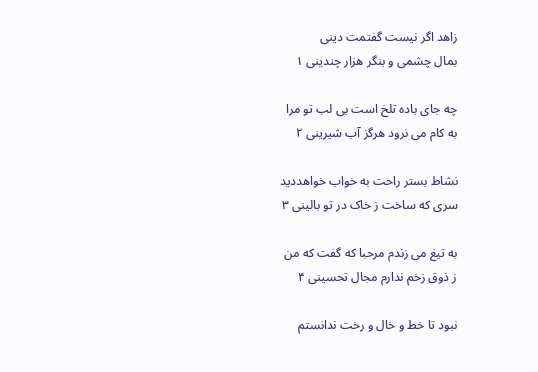زاهد اگر نیست گفتمت دینی
بمال چشمی و بنگر هزار چندینی ۱

چه جای باده تلخ است بی لب تو مرا
به کام می نرود هرگز آب شیرینی ۲

نشاط بستر راحت به خواب خواهددید
سری که ساخت ز خاک در تو بالینی ۳

به تیغ می زندم مرحبا که گفت که من
ز ذوق زخم ندارم مجال تحسینی ۴

نبود تا خط و خال و رخت ندانستم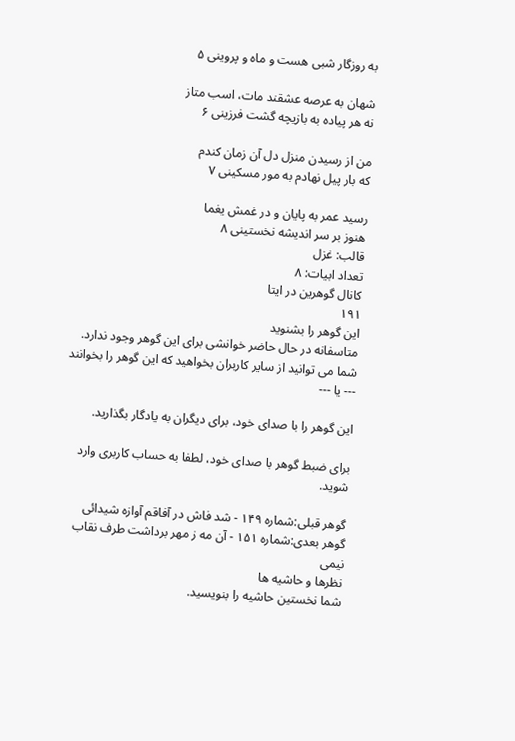به روزگار شبی هست و ماه و پروینی ۵

شهان به عرصه عشقند مات، اسب متاز
نه هر پیاده به بازیچه گشت فرزینی ۶

من از رسیدن منزل دل آن زمان کندم
که بار پیل نهادم به مور مسکینی ۷

رسید عمر به پایان و در غمش یغما
هنوز بر سر اندیشه نخستینی ۸
قالب: غزل
تعداد ابیات: ۸
کانال گوهرین در ایتا
۱۹۱
این گوهر را بشنوید
متاسفانه در حال حاضر خوانشی برای این گوهر وجود ندارد. شما می توانید از سایر کاربران بخواهید که این گوهر را بخوانند
--- یا ---

این گوهر را با صدای خود، برای دیگران به یادگار بگذارید.

برای ضبط گوهر با صدای خود، لطفا به حساب کاربری وارد شوید.

گوهر قبلی:شماره ۱۴۹ - شد فاش در آفاقم آوازه شیدائی
گوهر بعدی:شماره ۱۵۱ - آن مه ز مهر برداشت طرف نقاب نیمی
نظرها و حاشیه ها
شما نخستین حاشیه را بنویسید.